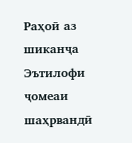Раҳоӣ аз шиканҷа
Эътилофи ҷомеаи шаҳрвандӣ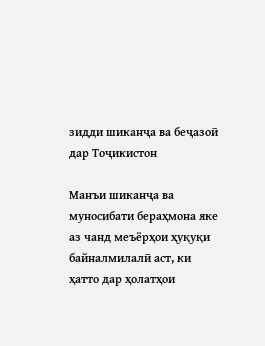зидди шиканҷа ва беҷазоӣ дар Тоҷикистон

Манъи шиканҷа ва муносибати бераҳмона яке аз чанд меъёрҳои ҳуқуқи байналмилалӣ аст, ки ҳатто дар ҳолатҳои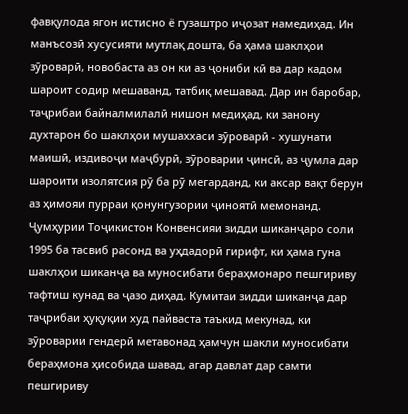фавқулода ягон истисно ё гузаштро иҷозат намедиҳад. Ин манъсозӣ хусусияти мутлақ дошта, ба ҳама шаклҳои зӯроварӣ, новобаста аз он ки аз ҷониби кӣ ва дар кадом шароит содир мешаванд, татбиқ мешавад. Дар ин баробар, таҷрибаи байналмилалӣ нишон медиҳад, ки занону духтарон бо шаклҳои мушаххаси зӯроварӣ - хушунати маишӣ, издивоҷи маҷбурӣ, зӯроварии ҷинсӣ, аз ҷумла дар шароити изолятсия рӯ ба рӯ мегарданд, ки аксар вақт берун аз ҳимояи пурраи қонунгузории ҷиноятӣ мемонанд.
Ҷумҳурии Тоҷикистон Конвенсияи зидди шиканҷаро соли 1995 ба тасвиб расонд ва уҳдадорӣ гирифт, ки ҳама гуна шаклҳои шиканҷа ва муносибати бераҳмонаро пешгириву тафтиш кунад ва ҷазо диҳад. Кумитаи зидди шиканҷа дар таҷрибаи ҳуқуқии худ пайваста таъкид мекунад, ки зӯроварии гендерӣ метавонад ҳамчун шакли муносибати бераҳмона ҳисобида шавад, агар давлат дар самти пешгириву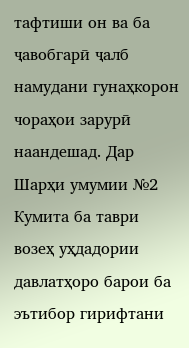тафтиши он ва ба ҷавобгарӣ ҷалб намудани гунаҳкорон чораҳои зарурӣ наандешад. Дар Шарҳи умумии №2 Кумита ба таври возеҳ уҳдадории давлатҳоро барои ба эътибор гирифтани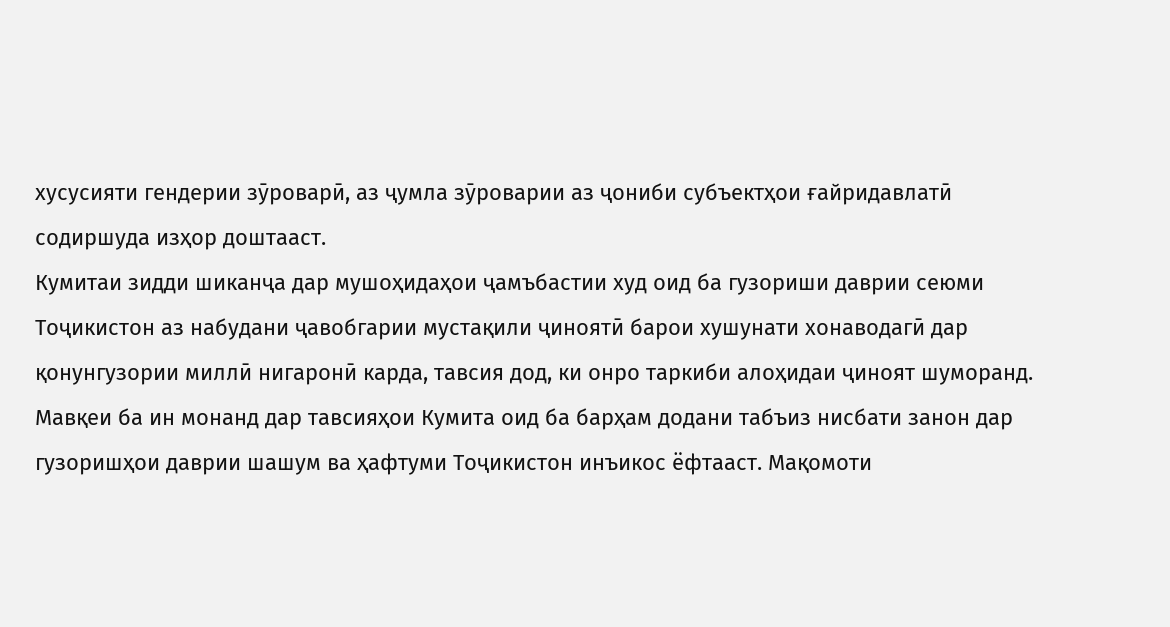хусусияти гендерии зӯроварӣ, аз ҷумла зӯроварии аз ҷониби субъектҳои ғайридавлатӣ содиршуда изҳор доштааст.
Кумитаи зидди шиканҷа дар мушоҳидаҳои ҷамъбастии худ оид ба гузориши даврии сеюми Тоҷикистон аз набудани ҷавобгарии мустақили ҷиноятӣ барои хушунати хонаводагӣ дар қонунгузории миллӣ нигаронӣ карда, тавсия дод, ки онро таркиби алоҳидаи ҷиноят шуморанд. Мавқеи ба ин монанд дар тавсияҳои Кумита оид ба барҳам додани табъиз нисбати занон дар гузоришҳои даврии шашум ва ҳафтуми Тоҷикистон инъикос ёфтааст. Мақомоти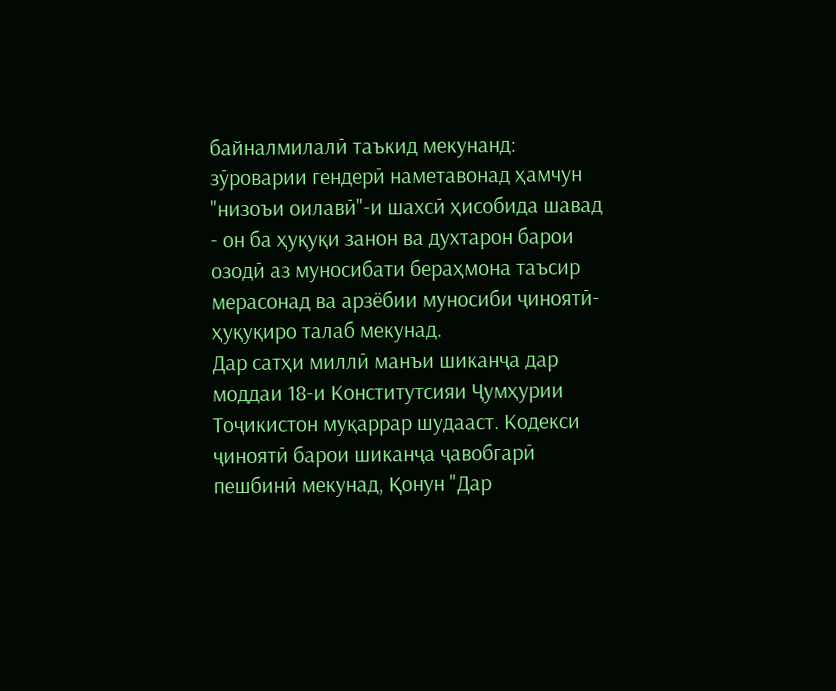байналмилалӣ таъкид мекунанд: зӯроварии гендерӣ наметавонад ҳамчун "низоъи оилавӣ"-и шахсӣ ҳисобида шавад - он ба ҳуқуқи занон ва духтарон барои озодӣ аз муносибати бераҳмона таъсир мерасонад ва арзёбии муносиби ҷиноятӣ-ҳуқуқиро талаб мекунад.
Дар сатҳи миллӣ манъи шиканҷа дар моддаи 18-и Конститутсияи Ҷумҳурии Тоҷикистон муқаррар шудааст. Кодекси ҷиноятӣ барои шиканҷа ҷавобгарӣ пешбинӣ мекунад, Қонун "Дар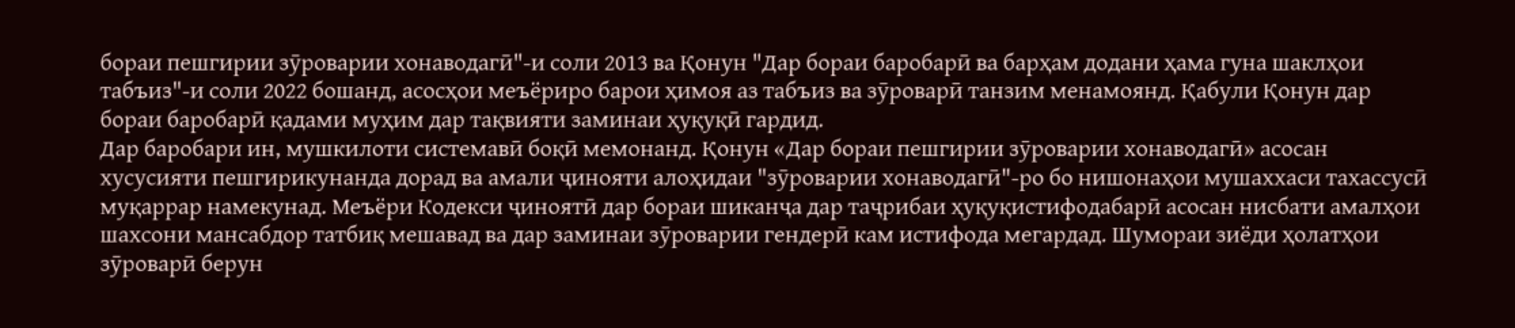бораи пешгирии зӯроварии хонаводагӣ"-и соли 2013 ва Қонун "Дар бораи баробарӣ ва барҳам додани ҳама гуна шаклҳои табъиз"-и соли 2022 бошанд, асосҳои меъёриро барои ҳимоя аз табъиз ва зӯроварӣ танзим менамоянд. Қабули Қонун дар бораи баробарӣ қадами муҳим дар тақвияти заминаи ҳуқуқӣ гардид.
Дар баробари ин, мушкилоти системавӣ боқӣ мемонанд. Қонун «Дар бораи пешгирии зӯроварии хонаводагӣ» асосан хусусияти пешгирикунанда дорад ва амали ҷинояти алоҳидаи "зӯроварии хонаводагӣ"-ро бо нишонаҳои мушаххаси тахассусӣ муқаррар намекунад. Меъёри Кодекси ҷиноятӣ дар бораи шиканҷа дар таҷрибаи ҳуқуқистифодабарӣ асосан нисбати амалҳои шахсони мансабдор татбиқ мешавад ва дар заминаи зӯроварии гендерӣ кам истифода мегардад. Шумораи зиёди ҳолатҳои зӯроварӣ берун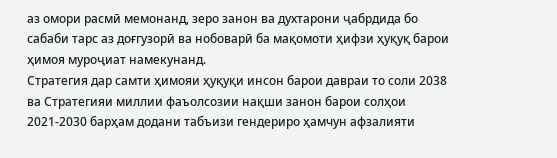аз омори расмӣ мемонанд, зеро занон ва духтарони ҷабрдида бо сабаби тарс аз доғгузорӣ ва нобоварӣ ба мақомоти ҳифзи ҳуқуқ барои ҳимоя муроҷиат намекунанд.
Стратегия дар самти ҳимояи ҳуқуқи инсон барои давраи то соли 2038 ва Стратегияи миллии фаъолсозии нақши занон барои солҳои 2021-2030 барҳам додани табъизи гендериро ҳамчун афзалияти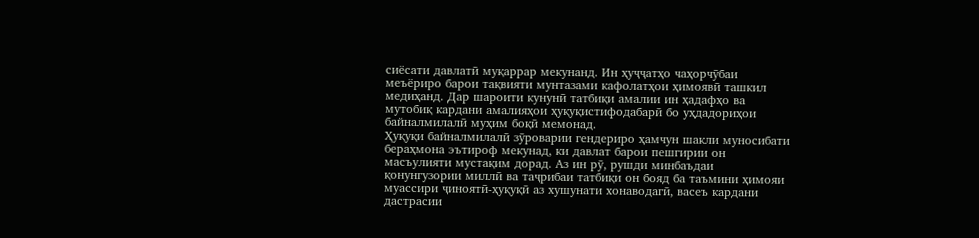сиёсати давлатӣ муқаррар мекунанд. Ин ҳуҷҷатҳо чаҳорчӯбаи меъёриро барои тақвияти мунтазами кафолатҳои ҳимоявӣ ташкил медиҳанд. Дар шароити кунунӣ татбиқи амалии ин ҳадафҳо ва мутобиқ кардани амалияҳои ҳуқуқистифодабарӣ бо уҳдадориҳои байналмилалӣ муҳим боқӣ мемонад.
Ҳуқуқи байналмилалӣ зӯроварии гендериро ҳамчун шакли муносибати бераҳмона эътироф мекунад, ки давлат барои пешгирии он масъулияти мустақим дорад. Аз ин рӯ, рушди минбаъдаи қонунгузории миллӣ ва таҷрибаи татбиқи он бояд ба таъмини ҳимояи муассири ҷиноятӣ-ҳуқуқӣ аз хушунати хонаводагӣ, васеъ кардани дастрасии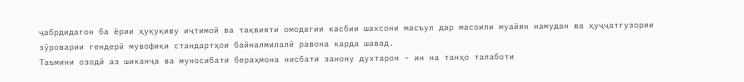ҷабрдидагон ба ёрии ҳуқуқиву иҷтимоӣ ва тақвияти омодагии касбии шахсони масъул дар масоили муайян намудан ва ҳуҷҷатгузории зӯроварии гендерӣ мувофиқи стандартҳои байналмилалӣ равона карда шавад.
Таъмини озодӣ аз шиканҷа ва муносибати бераҳмона нисбати занону духтарон - ин на танҳо талаботи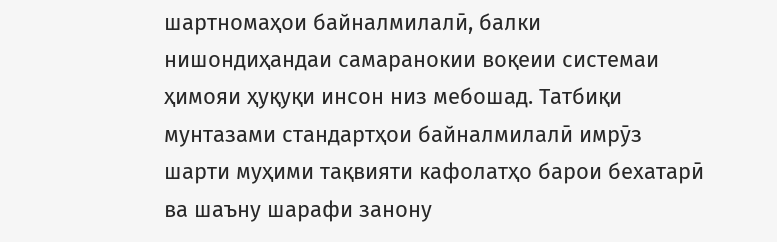шартномаҳои байналмилалӣ, балки нишондиҳандаи самаранокии воқеии системаи ҳимояи ҳуқуқи инсон низ мебошад. Татбиқи мунтазами стандартҳои байналмилалӣ имрӯз шарти муҳими тақвияти кафолатҳо барои бехатарӣ ва шаъну шарафи занону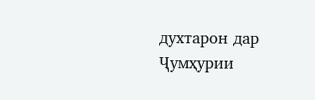духтарон дар Ҷумҳурии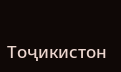Тоҷикистон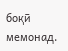боқӣ мемонад.